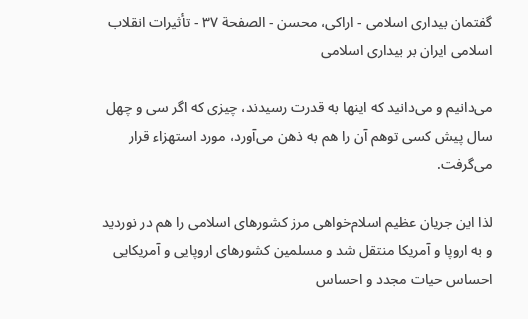گفتمان بيدارى اسلامى - اراکی، محسن - الصفحة ٣٧ - تأثيرات انقلاب اسلامى ايران بر بيدارى اسلامى

مى‌دانيم و مى‌دانيد كه اينها به قدرت رسيدند، چيزى كه اگر سى و چهل سال پيش كسى توهم آن را هم به ذهن مى‌آورد، مورد استهزاء قرار مى‌گرفت.

لذا اين جريان عظيم اسلام‌خواهى مرز كشورهاى اسلامى را هم در نورديد و به اروپا و آمريكا منتقل شد و مسلمين كشورهاى اروپايى و آمريكايى احساس حيات مجدد و احساس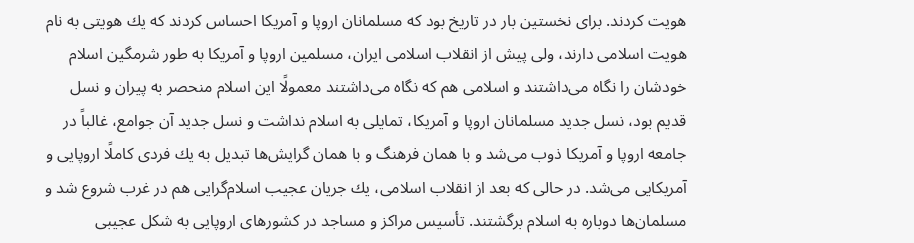هويت كردند. براى نخستين بار در تاريخ بود كه مسلمانان اروپا و آمريكا احساس كردند كه يك هويتى به نام هويت اسلامى دارند، ولى پيش از انقلاب اسلامى ايران، مسلمين اروپا و آمريكا به طور شرمگين اسلام خودشان را نگاه مى‌داشتند و اسلامى هم كه نگاه مى‌داشتند معمولًا اين اسلام منحصر به پيران و نسل قديم بود، نسل جديد مسلمانان اروپا و آمريكا، تمايلى به اسلام نداشت و نسل جديد آن جوامع، غالباً در جامعه اروپا و آمريكا ذوب مى‌شد و با همان فرهنگ و با همان گرايش‌ها تبديل به يك فردى كاملًا اروپايى و آمريكايى مى‌شد. در حالى كه بعد از انقلاب اسلامى، يك جريان عجيب اسلام‌گرايى هم در غرب شروع شد و مسلمان‌ها دوباره به اسلام برگشتند. تأسيس مراكز و مساجد در كشورهاى اروپايى به شكل عجيبى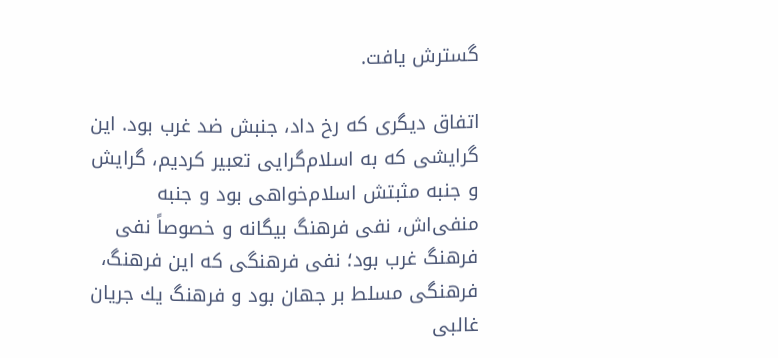گسترش يافت.

اتفاق ديگرى كه رخ داد، جنبش ضد غرب بود. اين گرايشى كه به اسلام‌گرايى تعبير كرديم، گرايش و جنبه مثبتش اسلام‌خواهى بود و جنبه منفى‌اش، نفى فرهنگ بيگانه و خصوصاً نفى فرهنگ غرب بود؛ نفى فرهنگى كه اين فرهنگ، فرهنگى مسلط بر جهان بود و فرهنگ يك جريان غالبى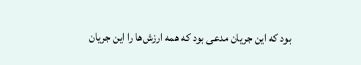بود كه اين جريان مدعى بود كه همه ارزش‌ها را اين جريان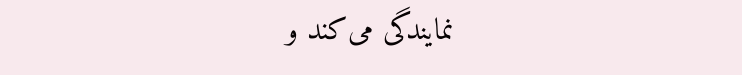نمايندگى مى‌كند و